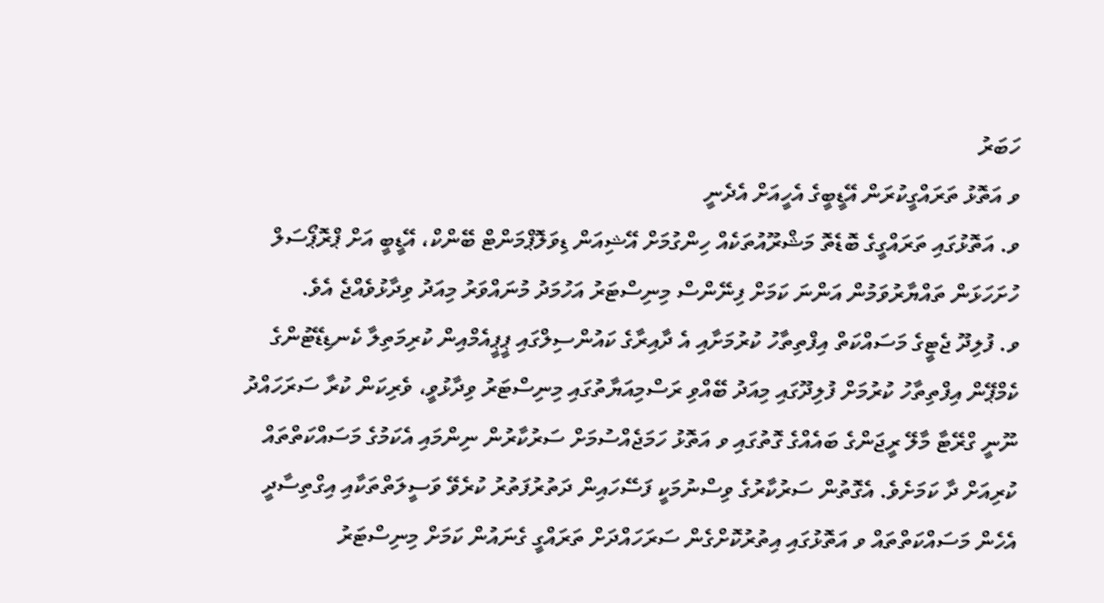ހަބަރު
ވ އަތޮޅު ތަރައްގީކުރަން އޭޑީބީގެ އެހީއަށް އެދެނީ
ވ. އަތޮޅުގައި ތަރައްގީގެ ބޮޑެތޮ މަޝްރޫއުތަކެއް ހިންގުމަށް އޭޝިއަން ޑިވަލޮޕްމަންޓް ބޭންކް، އޭޑީބީ އަށް ޕްރޮޕޯސަލް ހުށަހަޅަން ތައްޔާރުވަމުން އަންނަ ކަމަށް ފިނޭންސް މިނިސްޓަރު އަހުމަދު މުނައްވަރު މިއަދު ވިދާޅުވެއްޖެ އެވެ.
ވ. ފުލިދޫ ޖެޓީގެ މަސައްކަތް އިފްތިތާހު ކުރުމަށާއި އެ ދާއިރާގެ ކައުންސިލްގައި ޕީޕީއެމްއިން ކުރިމަތިލާ ކެނޑިޑޭޓުންގެ ކެމްޕޭން އިފްތިތާހު ކުރުމަށް ފުލިދޫގައި މިއަދު ބޭއްވި ރަސްމިއަޔާތުގައި މިނިސްޓަރު ވިދާޅުވީ، ވެރިކަން ކުރާ ސަރަހައްދު ނޫނީ ގްރޭޓާ މާލޭ ރީޖަންގެ ބައެއްގެ ގޮތުގައި ވ އަތޮޅު ހަމަޖެއްސުމަށް ސަރުކާރުން ނިންމައި އެކަމުގެ މަސައްކަތްތައް ކުރިއަށް ދާ ކަމަށެވެ. އެގޮތުން ސަރުކާރުގެ ވިސްނުމަކީ ފަސޭހައިން ދަތުރުފަތުރު ކުރެވޭ ވަސީލަތްތަކާއި އިގްތިސާދީ އެހެން މަސައްކަތްތައް ވ އަތޮޅުގައި އިތުރުކޮށްގެން ސަރަހައްދަށް ތަރައްގީ ގެނައުން ކަމަށް މިނިސްޓަރު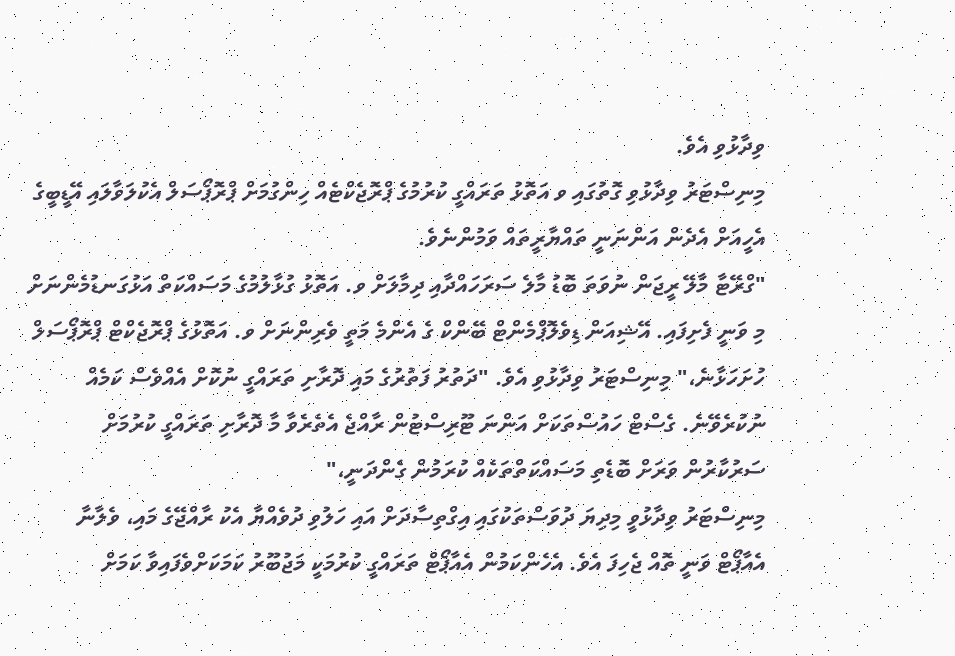ވިދާޅުވި އެވެ.
މިނިސްޓަރު ވިދާޅުވި ގޮތުގައި ވ އަތޮޅު ތަރައްގީ ކުރުމުގެ ޕްރޮޖެކްޓެއް ހިންގުމަށް ޕްރޮޕޯސަލް އެކުލަވާލައި އޭޑީބީގެ އެހީއަށް އެދެން އަންނަނީ ތައްޔާރީތައް ވަމުންނެވެ.
"ގްރޭޓާ މާލޭ ރީޖަން ނުވަތަ ބޮޑު މާލެ ސަރަހައްދާއި ދިމާލަށް ވ. އަތޮޅު ގުޅާލުމުގެ މަސައްކަތް އަޅުގަނޑުމެންނަށް މި ވަނީ ފެށިފައި. އޭޝިއަން ޑިވެލޮޕްމެންޓް ބޭންކް ގެ އެންމެ މަތީ ވެރިންނަށް ވ. އަތޮޅުގެ ޕްރޮޖެކްޓް ޕްރޮޕޯސަލް ހުށަހަޅާނެ،" މިނިސްޓަރު ވިދާޅުވި އެވެ. "ދަތުރު ފަތުރުގެ މައި ދޮރާށި ތަރައްގީ ނުކޮށް އެއްވެސް ކަމެއް ނުކުރެވޭނެ. ގެސްޓް ހައުސްތަކަށް އަންނަ ޓޫރިސްޓުން ރާއްޖެ އެތެރެވާ މާ ދޮރާށި ތަރައްގީ ކުރުމަށް ސަރުކާރުން ވަރަށް ބޮޑެތި މަސައްކަތްތަކެއް ކުރަމުން ގެންދަނީ،"
މިނިސްޓަރު ވިދާޅުވީ މިދިޔަ ދުވަސްތަކުގައި އިގްތިސާދަށް އައި ހަލުވި ދުވެއްޔާ އެކު ރާއްޖޭގެ މައި، ވެލާނާ އެއާޕޯޓް ވަނީ ތޮއް ޖެހިފަ އެވެ. އެހެންކަމުން އެއާޕޯޓް ތަރައްގީ ކުރުމަކީ މަޖުބޫރު ކަމަކަށްވެފައިވާ ކަމަށް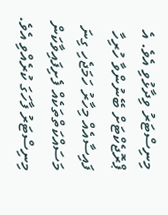މިނިސްޓަރު ވިދާޅުވި އެވެ. އެ ޕްރޮޖެކްޓަށް ބޭނުންވާ ހުރިހާ ފައިސާއެއް މިހާރު ހަމަޖެހި ގިނަ މަސައްކަތްތަކެއް ފެށިފައިވާކަން މިނިސްޓަރު ފާހަގަ ކުރެއްވި އެވެ.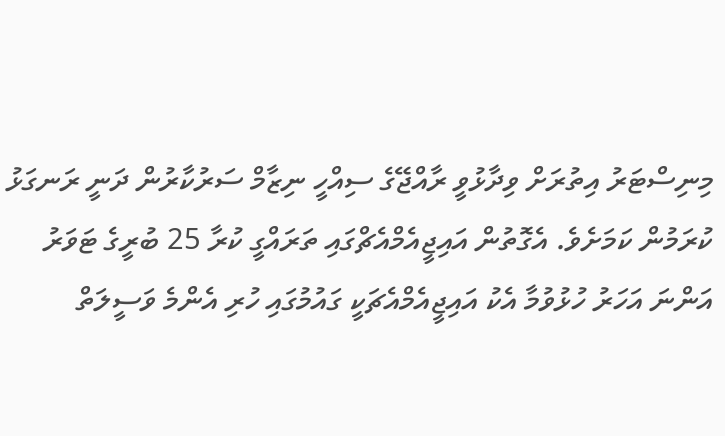މިނިސްޓަރު އިތުރަށް ވިދާޅުވީ ރާއްޖޭގެ ސިއްހީ ނިޒާމް ސަރުކާރުން ދަނީ ރަނގަޅު ކުރަމުން ކަމަށެވެ. އެގޮތުން އައިޖީއެމްއެޗްގައި ތަރައްގީ ކުރާ 25 ބުރީގެ ޓަވަރު އަންނަ އަހަރު ހުޅުވުމާ އެކު އައިޖީއެމްއެޗަކީ ގައުމުގައި ހުރި އެންމެ ވަސީލަތް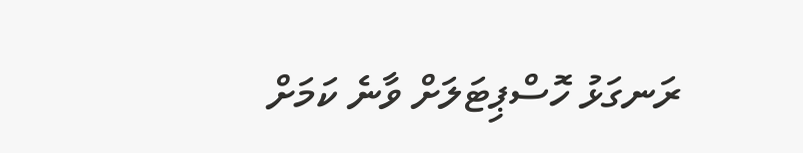ރަނގަޅު ހޮސްޕިޓަލަށް ވާނެ ކަމަށް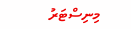މިނިސްޓަރު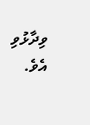ވިދާޅުވި އެވެ.